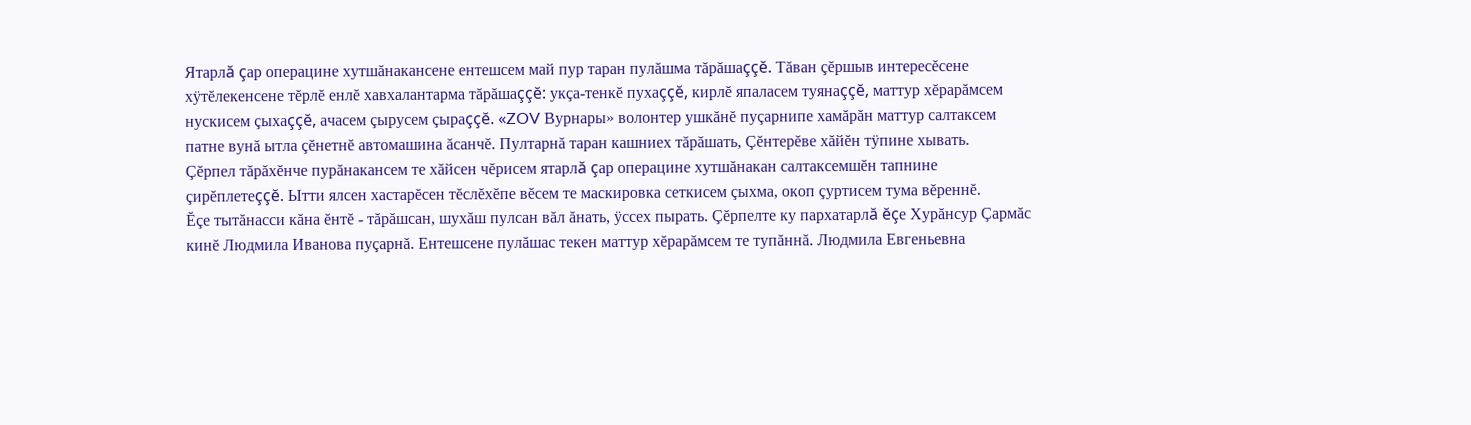Ятарлă çар операцине хутшăнакансене ентешсем май пур таран пулăшма тăрăшаççĕ. Тăван çĕршыв интересĕсене хÿтĕлекенсене тĕрлĕ енлĕ хавхалантарма тăрăшаççĕ: укçа-тенкĕ пухаççĕ, кирлĕ япаласем туянаççĕ, маттур хĕрарăмсем нускисем çыхаççĕ, ачасем çырусем çыраççĕ. «ZOV Вурнары» волонтер ушкăнĕ пуçарнипе хамăрăн маттур салтаксем патне вунă ытла çĕнетнĕ автомашина ăсанчĕ. Пултарнă таран кашниех тăрăшать, Çĕнтерĕве хăйĕн тÿпине хывать.
Çĕрпел тăрăхĕнче пурăнакансем те хăйсен чĕрисем ятарлă çар операцине хутшăнакан салтаксемшĕн тапнине çирĕплетеççĕ. Ытти ялсен хастарĕсен тĕслĕхĕпе вĕсем те маскировка сеткисем çыхма, окоп çуртисем тума вĕреннĕ.
Ĕçе тытăнасси кăна ĕнтĕ - тăрăшсан, шухăш пулсан вăл ăнать, ÿссех пырать. Çĕрпелте ку пархатарлă ĕçе Хурăнсур Çармăс кинĕ Людмила Иванова пуçарнă. Ентешсене пулăшас текен маттур хĕрарăмсем те тупăннă. Людмила Евгеньевна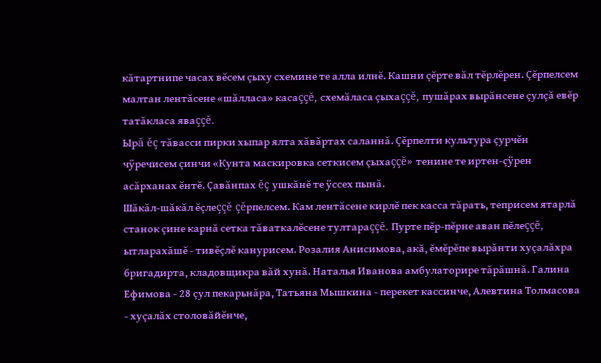кăтартнипе часах вĕсем çыху схемине те алла илнĕ. Кашни çĕрте вăл тĕрлĕрен. Çĕрпелсем малтан лентăсене «шăлласа» касаççĕ, схемăласа çыхаççĕ, пушăрах вырăнсене çулçă евĕр татăкласа яваççĕ.
Ырă ĕç тăвасси пирки хыпар ялта хăвăртах саланнă. Çĕрпелти культура çурчĕн чÿречисем çинчи «Кунта маскировка сеткисем çыхаççĕ» тенине те иртен-çÿрен асăрханах ĕнтĕ. Çавăнпах ĕç ушкăнĕ те ÿссех пынă.
Шăкăл-шăкăл ĕçлеççĕ çĕрпелсем. Кам лентăсене кирлĕ пек касса тăрать, теприсем ятарлă станок çине карнă сетка тăваткалĕсене тултараççĕ. Пурте пĕр-пĕрне аван пĕлеççĕ, ытларахăшĕ - тивĕçлĕ канурисем. Розалия Анисимова, акă, ĕмĕрĕпе вырăнти хуçалăхра бригадирта, кладовщикра вăй хунă. Наталья Иванова амбулаторире тăрăшнă. Галина Ефимова - 28 çул пекарьнăра, Татьяна Мышкина - перекет кассинче, Алевтина Толмасова - хуçалăх столовăйĕнче,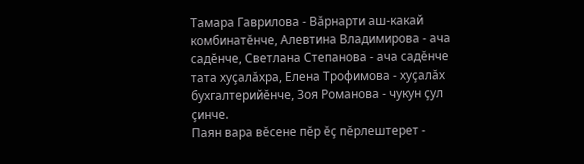Тамара Гаврилова - Вăрнарти аш-какай комбинатĕнче, Алевтина Владимирова - ача садĕнче, Светлана Степанова - ача садĕнче тата хуçалăхра, Елена Трофимова - хуçалăх бухгалтерийĕнче, Зоя Романова - чукун çул çинче.
Паян вара вĕсене пĕр ĕç пĕрлештерет -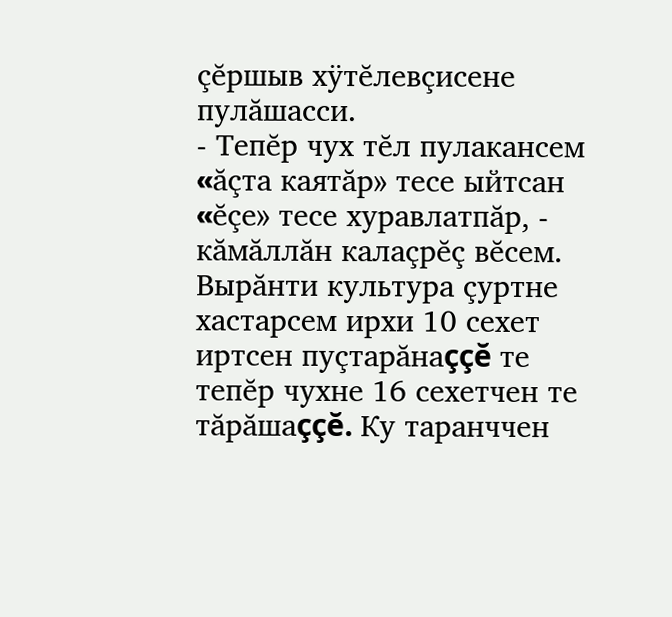çĕршыв хÿтĕлевçисене пулăшасси.
- Тепĕр чух тĕл пулакансем «ăçта каятăр» тесе ыйтсан «ĕçе» тесе хуравлатпăр, - кăмăллăн калаçрĕç вĕсем.
Вырăнти культура çуртне хастарсем ирхи 10 сехет иртсен пуçтарăнаççĕ те тепĕр чухне 16 сехетчен те тăрăшаççĕ. Ку таранччен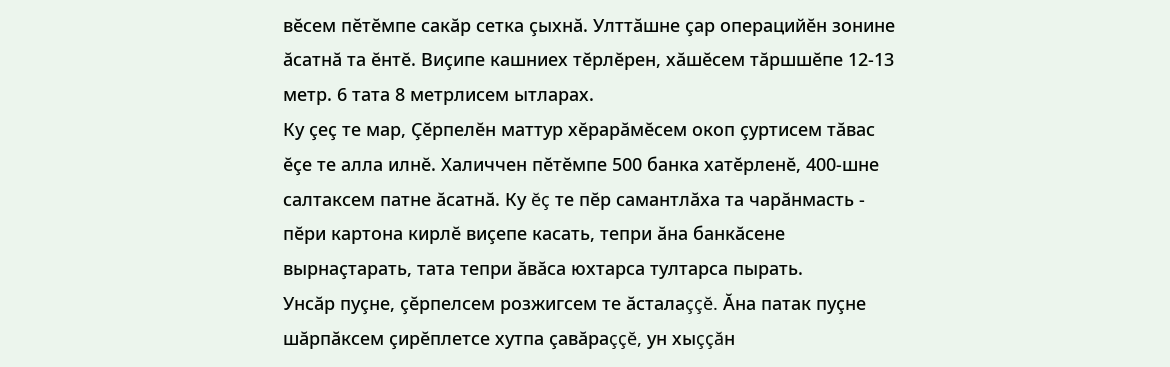вĕсем пĕтĕмпе сакăр сетка çыхнă. Улттăшне çар операцийĕн зонине ăсатнă та ĕнтĕ. Виçипе кашниех тĕрлĕрен, хăшĕсем тăршшĕпе 12-13 метр. 6 тата 8 метрлисем ытларах.
Ку çеç те мар, Çĕрпелĕн маттур хĕрарăмĕсем окоп çуртисем тăвас ĕçе те алла илнĕ. Халиччен пĕтĕмпе 500 банка хатĕрленĕ, 400-шне салтаксем патне ăсатнă. Ку ĕç те пĕр самантлăха та чарăнмасть - пĕри картона кирлĕ виçепе касать, тепри ăна банкăсене вырнаçтарать, тата тепри ăвăса юхтарса тултарса пырать.
Унсăр пуçне, çĕрпелсем розжигсем те ăсталаççĕ. Ăна патак пуçне шăрпăксем çирĕплетсе хутпа çавăраççĕ, ун хыççăн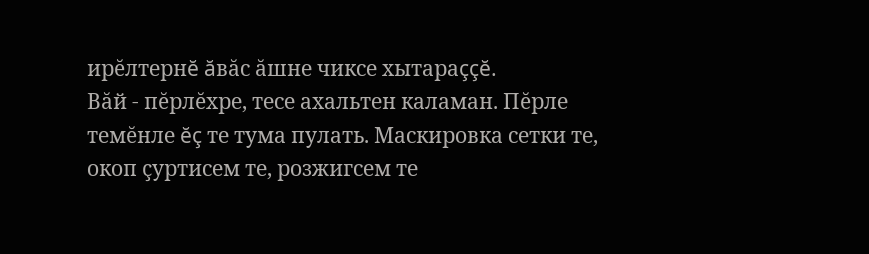ирĕлтернĕ ăвăс ăшне чиксе хытараççĕ.
Вăй - пĕрлĕхре, тесе ахальтен каламан. Пĕрле темĕнле ĕç те тума пулать. Маскировка сетки те, окоп çуртисем те, розжигсем те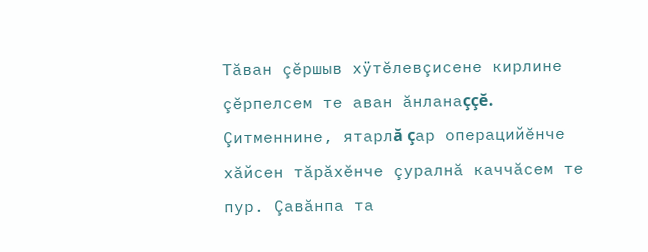Тăван çĕршыв хÿтĕлевçисене кирлине çĕрпелсем те аван ăнланаççĕ. Çитменнине, ятарлă çар операцийĕнче хăйсен тăрăхĕнче çуралнă каччăсем те пур. Çавăнпа та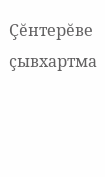Çĕнтерĕве çывхартма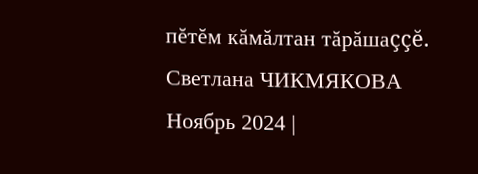пĕтĕм кăмăлтан тăрăшаççĕ.
Светлана ЧИКМЯКОВА
Ноябрь 2024 |